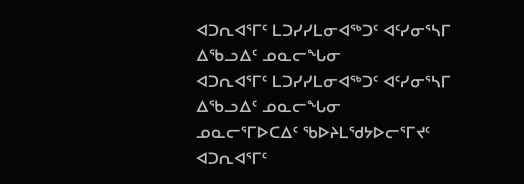ᐊᑐᕆᐊᕐᒥᑦ ᒪᑐᓯᓯᒪᓂᐊᖅᑐᑦ ᐊᑦᓯᓂᕐᓴᒥ ᐃᖃᓗᐃᑦ ᓄᓇᓕᖓᓂ
ᐊᑐᕆᐊᕐᒥᑦ ᒪᑐᓯᓯᒪᓂᐊᖅᑐᑦ ᐊᑦᓯᓂᕐᓴᒥ ᐃᖃᓗᐃᑦ ᓄᓇᓕᖓᓂ
ᓄᓇᓕᕐᒥᐅᑕᐃᑦ ᖃᐅᔨᒪᖁᔭᐅᓕᕐᒥᔪᑦ ᐊᑐᕆᐊᕐᒥᑦ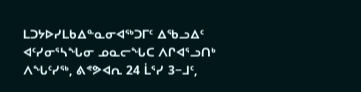ᒪᑐᔭᐅᓯᒪᑲᐃᓐᓇᓂᐊᖅᑐᒥᑦ ᐃᖃᓗᐃᑦ ᐊᑦᓯᓂᕐᓴᖓᓂ ᓄᓇᓕᖓᑕ ᐱᒋᐊᕐᓗᑎᒃ ᐱᖓᑦᓯᖅ, ᕕᕝᕗᐊᕆ 24 ᒫᕐᓯ 3−ᒧᑦ,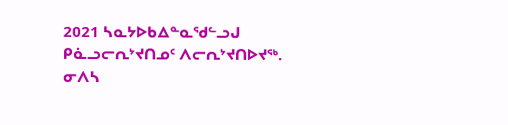2021 ᓴᓇᔭᐅᑲᐃᓐᓇᖁᓪᓗᒍ ᑭᓈᓗᓕᕆᔾᔪᑎᓄᑦ ᐱᓕᕆᔾᔪᑎᐅᔪᖅ.
ᓂᐱᓴ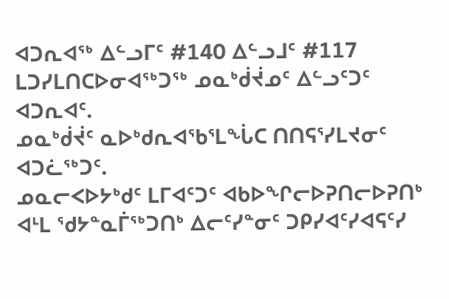ᐊᑐᕆᐊᖅ ᐃᓪᓗᒥᑦ #140 ᐃᓪᓗᒧᑦ #117 ᒪᑐᓯᒪᑎᑕᐅᓂᐊᖅᑐᖅ ᓄᓇᒃᑰᔫᓄᑦ ᐃᓪᓗᑦᑐᑦ ᐊᑐᕆᐊᑦ.
ᓄᓇᒃᑰᔫᑦ ᓇᐅᒃᑯᕆᐊᖃᕐᒪᖔᑕ ᑎᑎᕋᕐᓯᒪᔪᓂᑦ ᐊᑐᓛᖅᑐᑦ.
ᓄᓇᓕᐸᐅᔭᒃᑯᑦ ᒪᒥᐊᑦᑐᑦ ᐊᑲᐅᖏᓕᐅᕈᑎᓕᐅᕈᑎᒃ ᐊᒻᒪ ᖁᔭᓐᓇᒦᖅᑐᑎᒃ ᐃᓕᑦᓯᓐᓂᑦ ᑐᑭᓯᐊᑦᓯᐊᕋᑦᓯ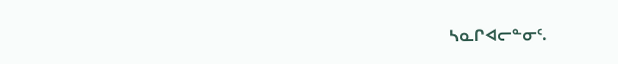ᓴᓇᒋᐊᓕᓐᓂᑦ.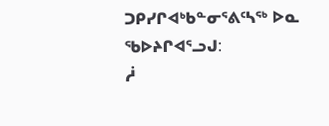ᑐᑭᓯᒋᐊᒃᑲᓐᓂᕐᕕᑦᓴᖅ ᐅᓇ ᖃᐅᔨᒋᐊᕐᓗᒍ:
ᓲ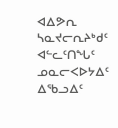ᐊᐃᕗᕆ
ᓴᓇᔪᓕᕆᔨᒃᑯᑦ ᐊᓪᓚᑦᑎᖓᑦ
ᓄᓇᓕᐸᐅᔭᐃᑦ ᐃᖃᓗᐃᑦ